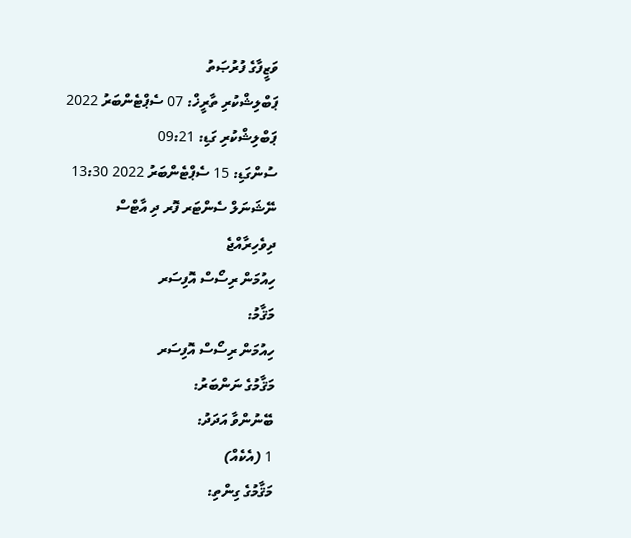ވަޒީފާގެ ފުރުޞަތު
ޕަބްލިޝްކުރި ތާރީޚް: 07 ސެޕްޓެންބަރު 2022
ޕަބްލިޝްކުރި ގަޑި: 09:21
ސުންގަޑި: 15 ސެޕްޓެންބަރު 2022 13:30
ނޭޝަނަލް ސެންޓަރ ފޮރ ދި އާޓްސް
ދިވެހިރާއްޖެ
ހިއުމަން ރިސޯސް އޮފިސަރ
މަޤާމު:
ހިއުމަން ރިސޯސް އޮފިސަރ
މަޤާމުގެ ނަންބަރު:
ބޭނުންވާ އަދަދު:
1 (އެކެއް)
މަޤާމުގެ ގިންތި: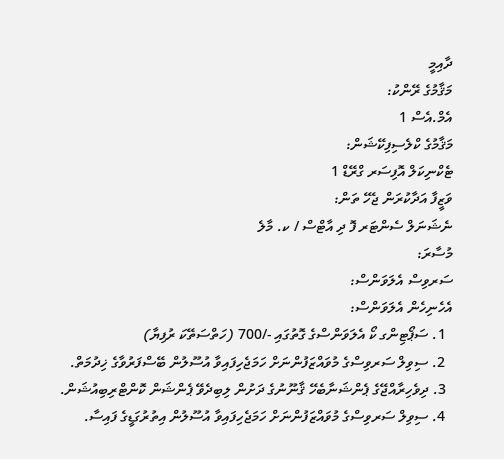ދާއިމީ
މަޤާމުގެ ރޭންކު:
އެމް.އެސް 1
މަޤާމުގެ ކްލެސިފިކޭޝަން:
ޓެކްނިކަލް އޮފިސަރ ގްރޭޑް 1
ވަޒީފާ އަދާކުރަން ޖެހޭ ތަން:
ނެޝަނަލް ސެންޓަރ ފޮ ދި އާޓްސް / ކ. މާލެ
މުސާރަ:
ސަރވިސް އެލަވަންސް:
އެހެނިހެން އެލަވަންސް:
  1. ސަޕޯޓިންގ ކޯ އެލަވަންސްގެ ގޮތުގައި -/700 (ހަތްސަތޭކަ ރުފިޔާ)
  2. ސިވިލް ސަރވިސްގެ މުވައްޒަފުންނަށް ހަމަޖެހިފައިވާ އުސޫލުން ބޭސްފަރުވާގެ ޚިދުމަތް.
  3. ދިވެހިރާއްޖޭގެ ޕެންޝަނާބެހޭ ޤާނޫނުގެ ދަށުން ލިބިދެވޭ ޕެންޝަން ކޮންޓްރިބިއުޝަން.
  4. ސިވިލް ސަރވިސްގެ މުވައްޒަފުންނަށް ހަމަޖެހިފައިވާ އުސޫލުން އިތުރުގަޑީގެ ފައިސާ.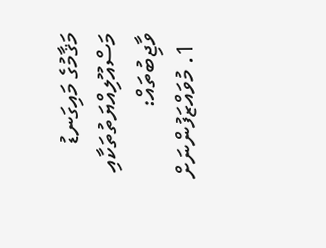މަޤާމުގެ މައިގަނޑު މަސްއޫލިއްޔަތުތަކާއި ވާޖިބުތައް:
  1. މުވައްޒަފުންނަށް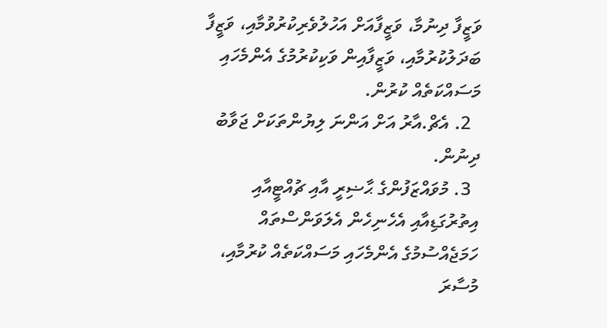ވަޒީފާ ދިނުމާ، ވަޒީފާއަށް އަހުލުވެރިކުރުވުމާއި، ވަޒީފާ ބަދަލުކުރުމާއި، ވަޒީފާއިން ވަކިކުރުމުގެ އެންމެހައި މަސައްކަތެއް ކުރުން.
  2. އެޗް.އާރު އަށް އަންނަ ލިޔުންތަކަށް ޖަވާބު ދިނުން.
  3. މުވައްޒަފުންގެ ޙާޟިރީ އާއި ޗުއްޓީއާއި އިތުރުގަޑިއާއި އެހެނިހެން އެލަވަންސްތައް ހަމަޖެއްސުމުގެ އެންމެހައި މަސައްކަތެއް ކުރުމާއި، މުސާރަ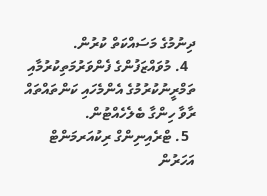ދިނުމުގެ މަސައްކަތް ކުރުން.
  4. މުވައްޒަފުންގެ ފެންވަރުމަތިކުރުމާއި ތަމްރީނުކުރުމުގެ އެންމެހައި ކަންތައްތައް ރާވާ ހިންގާ ބެލެހެއްޓުން.
  5. ޓްރެއިނިންގް ރިކުއަރމަންޓް އަހަރުން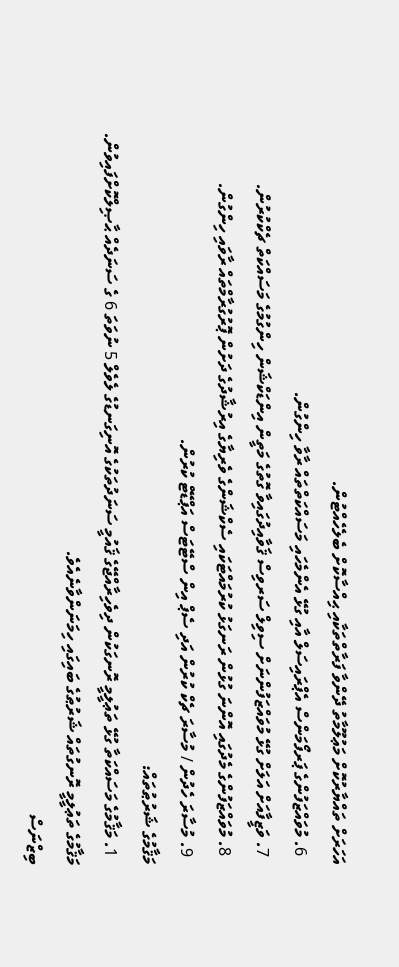އަހަރަށް ތައްޔާރުކޮށް މަޢުލޫމާތު ދޭންވާ ފަރާތްތަކާއި ޙިއްސާކޮށް ބެލެހެއްޓުން.
  6. މުވައްޒަފުންގެ ޕަރފޯމަންސް އެޕްރައިސަލް އާއި ގުޅޭ އެންމެހައި މަސައްކަތްތައް ރާވާ ހިންގުން.
  7. ވަޒީފާއަށް އަލަށް ގުޅޭ މުވައްޒަފުންނަށް ސިވިލް ސަރވިސް ޤަވާއިދުގައިވާ ގޮތުގެ މަތީން އިންޑަކްޝަން ހިންގުމުގެ މަސައްކަތް ޗެކްކުރުން.
  8. މުވައްޒަފުންގެ މެދުގައި އޮންނަ ގުޅުން ރަނގަޅު ކުރުމައްޓަކައި ސެކްޝަންގެ ވެރިޔާގެ އިރުޝާދުގެ ދަށުން ޕޮރުގުރާމްތައް ރާވައި ހިންގުން.
  9. މުސާރަ ހެދުން / މުސާރަ ޗެކް ކުރުން އަދި ސެޕް އިން ސްޓޭޓަސް އަޕްޑޭޓް ކުރުން.
މަޤާމުގެ ޝަރުޠުތައް:
  1. މަޤާމުގެ މަސައްކަތާ ގުޅޭ ތަޢުލީމީ ރޮނގަކުން ދިވެހިރާއްޖޭގެ ޤައުމީ ސަނަދުތަކުގެ އޮނިގަނޑުގެ ލެވެލް 5 ނުވަތަ 6 ގެ ސަނަދެއް ޙާޞިލްކޮށްފައިވުން.
މަޤާމުގެ ތަޢުލީމީ ރޮނގުތައް ޝަރުޠުގެ ބައިގައި ހިމަނަންވާނެއެވެ.
ބިޒްނަސް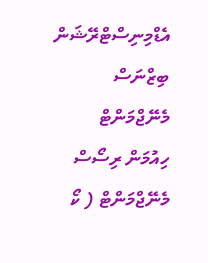އެޑްމިނިސްޓްރޭޝަން
ބިޒްނަސް މެނޭޖްމަންޓް
ހިއުމަން ރިސޯސް މެނޭޖްމަންޓް ( ކޯ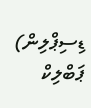ޑިސިޕްލިން)
ޕަބްލިކް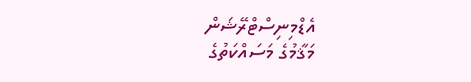އެޑްމިނިސްޓްރޭޝަން
މަޤާމުގެ މަސައްކަތުގެ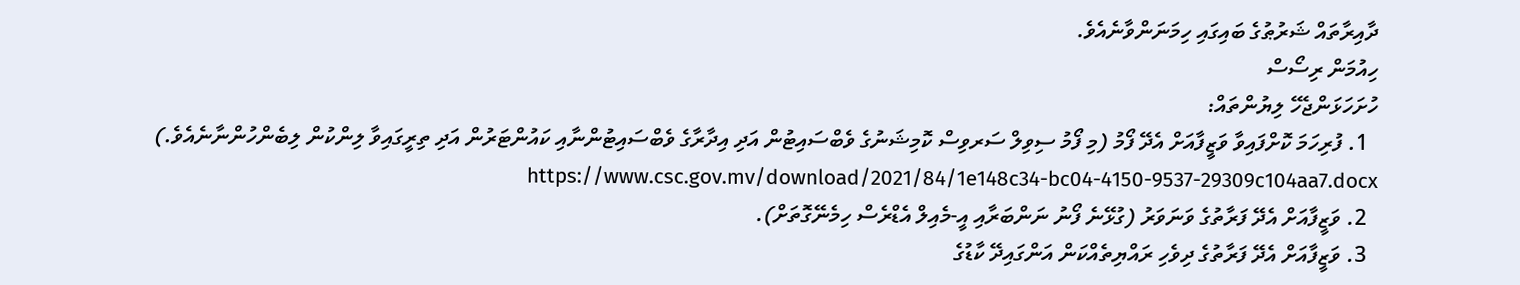ދާއިރާތައް ޝަރުޠުގެ ބައިގައި ހިމަނަންވާނެއެވެ.
ހިއުމަން ރިސޯސް
ހުށަހަޅަންޖެހޭ ލިޔުންތައް:
  1. ފުރިހަމަ ކޮށްފައިވާ ވަޒީފާއަށް އެދޭ ފޯމު (މި ފޯމު ސިވިލް ސަރވިސް ކޮމިޝަނުގެ ވެބްސައިޓުން އަދި އިދާރާގެ ވެބްސައިޓުންނާއި ކައުންޓަރުން އަދި ތިރީގައިވާ ލިންކުން ލިބެންހުންނާނެއެވެ.)  https://www.csc.gov.mv/download/2021/84/1e148c34-bc04-4150-9537-29309c104aa7.docx
  2. ވަޒީފާއަށް އެދޭ ފަރާތުގެ ވަނަވަރު (ގުޅޭނެ ފޯނު ނަންބަރާއި އީ-މެއިލް އެޑްރެސް ހިމެނޭގޮތަށް).
  3. ވަޒީފާއަށް އެދޭ ފަރާތުގެ ދިވެހި ރައްޔިތެއްކަން އަންގައިދޭ ކާޑުގެ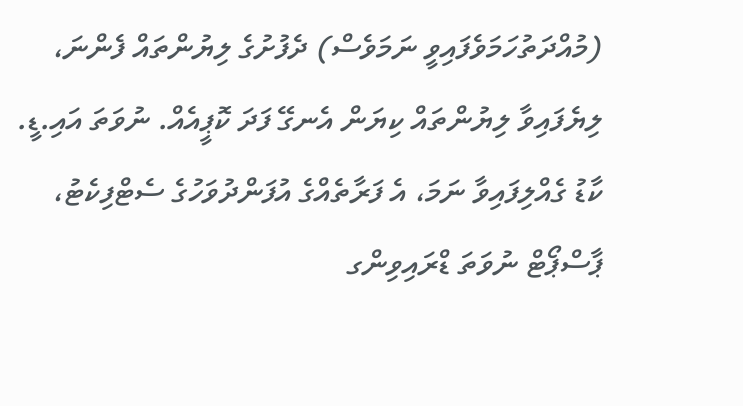(މުއްދަތުހަމަވެފައިވީ ނަމަވެސް) ދެފުށުގެ ލިޔުންތައް ފެންނަ، ލިޔެފައިވާ ލިޔުންތައް ކިޔަން އެނގޭ ފަދަ ކޮޕީއެއް. ނުވަތަ އައި.ޑީ. ކާޑު ގެއްލިފައިވާ ނަމަ، އެ ފަރާތެއްގެ އުފަންދުވަހުގެ ސެޓްފިކެޓު، ޕާސްޕޯޓް ނުވަތަ ޑްރައިވިންގ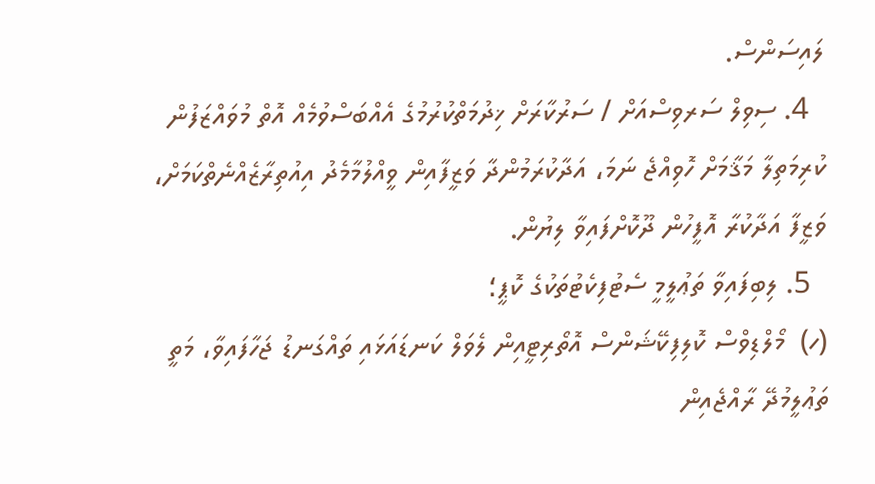ލައިސަންސް.
  4. ސިވިލް ސަރވިސްއަށް / ސަރުކާރަށް ޚިދުމަތްކުރުމުގެ އެއްބަސްވުމެއް އޮތް މުވައްޒަފުން ކުރިމަތިލާ މަޤާމަށް ހޮވިއްޖެ ނަމަ، އަދާކުރަމުންދާ ވަޒީފާއިން ވީއްލުމާމެދު އިއުތިރާޒެއްނެތްކަމަށް، ވަޒީފާ އަދާކުރާ އޮފީހުން ދޫކޮށްފައިވާ ލިޔުން.
  5. ލިބިފައިވާ ތަޢުލީމީ ސެޓުފިކެޓުތަކުގެ ކޮޕީ؛
(ހ)  މޯލްޑިވްސް ކޮލިފިކޭޝަންސް އޮތޯރިޓީއިން ލެވަލް ކަނޑައަޅައި ތައްގަނޑު ޖަހާފައިވާ، މަތީ ތަޢުލީމުދޭ ރާއްޖެއިން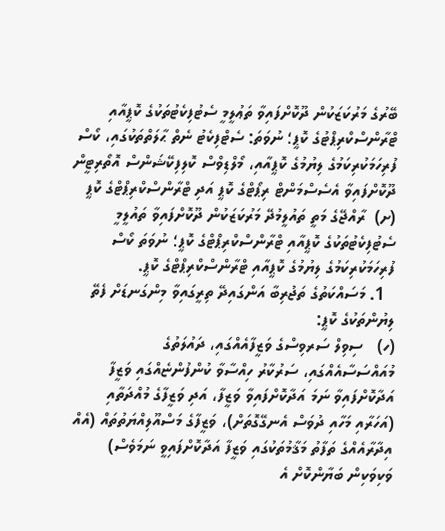ބޭރުގެ މަރުކަޒަކުން ދޫކޮށްފައިވާ ތަޢުލީމީ ސެޓުފިކެޓުތަކުގެ ކޮޕީއާއި ޓްރާންސްކްރިޕްޓުގެ ކޮޕީ؛ ނުވަތަ: ސެޓްފިކެޓު ނެތް ޙާލަތްތަކުގައި، ކޯސް ފުރިހަމަކުރިކަމުގެ ލިޔުމުގެ ކޮޕީއާއި، މޯލްޑިވްސް ކޮލިފިކޭޝަންސް އޮތޯރިޓީން ދޫކޮށްފައިވާ އެސެސްމަންޓް ރިޕޯޓްގެ ކޮޕީ އަދި ޓްރާންސްކްރިޕްޓްގެ ކޮޕީ
(ށ)  ރާއްޖޭގެ މަތީ ތައުލީމުދޭ މަރުކަޒަކުން ދޫކޮށްފައިވާ ތައުލީމީ ސެޓުފިކެޓުތަކުގެ ކޮޕީއާއި ޓްރާންސްކްރިޕްޓްގެ ކޮޕީ؛ ނުވަތަ ކޯސް ފުރިހަމަކުރިކަމުގެ ލިޔުމުގެ ކޮޕީއާއި ޓްރާންސްކްރިޕްޓްގެ ކޮޕީ.
  1. މަސައްކަތުގެ ތަޖުރިބާ އަންގައިދޭ ތިރީގައިވާ މިންގަނޑަށް ފެތޭ ލިޔުންތަކުގެ ކޮޕީ:
(ހ)   ސިވިލް ސަރވިސްގެ ވަޒީފާއެއްގައި، ދައުލަތުގެ މުއައްސަސާއެއްގައި، ސަރުކާރު ހިއްސާވާ ކުންފުންޏެއްގައި ވަޒީފާ އަދާކޮށްފައިވާ ނަމަ އަދާކޮށްފައިވާ ވަޒީފާ، އަދި ވަޒީފާގެ މުއްދަތާއި (އަހަރާއި މަހާއި ދުވަސް އެނގޭގޮތަށް)، ވަޒީފާގެ މަސްއޫލިއްޔަތުތައް (އެއް އިދާރާއެއްގެ ތަފާތު މަޤާމުތަކުގައި ވަޒީފާ އަދާކޮށްފައިވީ ނަމަވެސް) ވަކިވަކިން ބަޔާންކޮށް އެ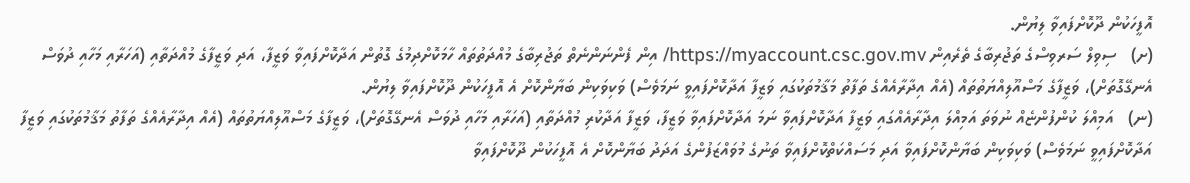އޮފީހަކުން ދޫކޮށްފައިވާ ލިޔުން.
(ށ)   ސިވިލް ސަރވިސްގެ ތަޖުރިބާގެ ތެރެއިން https://myaccount.csc.gov.mv/ އިން ފެންނަންނެތް ތަޖުރިބާގެ މުއްދަތުތައް ހާމަކޮށްދިމުގެ ގޮތުން އަދާކޮށްފައިވާ ވަޒީފާ، އަދި ވަޒީފާގެ މުއްދަތާއި (އަހަރާއި މަހާއި ދުވަސް އެނގޭގޮތަށް)، ވަޒީފާގެ މަސްއޫލިއްޔަތުތައް (އެއް އިދާރާއެއްގެ ތަފާތު މަޤާމުތަކުގައި ވަޒީފާ އަދާކޮށްފައިވީ ނަމަވެސް) ވަކިވަކިން ބަޔާންކޮށް އެ އޮފީހަކުން ދޫކޮށްފައިވާ ލިޔުން.
(ނ)   އަމިއްލަ ކުންފުންޏެއް ނުވަތަ އަމިއްލަ އިދާރާއެއްގައި ވަޒީފާ އަދާކޮށްފައިވާ ނަމަ އަދާކޮށްފައިވާ ވަޒީފާ، ވަޒީފާ އަދާކުރި މުއްދަތާއި (އަހަރާއި މަހާއި ދުވަސް އެނގޭގޮތަށް)، ވަޒީފާގެ މަސްއޫލިއްޔަތުތައް (އެއް އިދާރާއެއްގެ ތަފާތު މަޤާމުތަކުގައި ވަޒީފާ އަދާކޮށްފައިވީ ނަމަވެސް) ވަކިވަކިން ބަޔާންކޮށްފައިވާ އަދި މަސައްކަތްކޮށްފައިވާ ތަނުގެ މުވައްޒަފުންގެ އަދަދު ބަޔާންކޮށް އެ އޮފީހަކުން ދޫކޮށްފައިވާ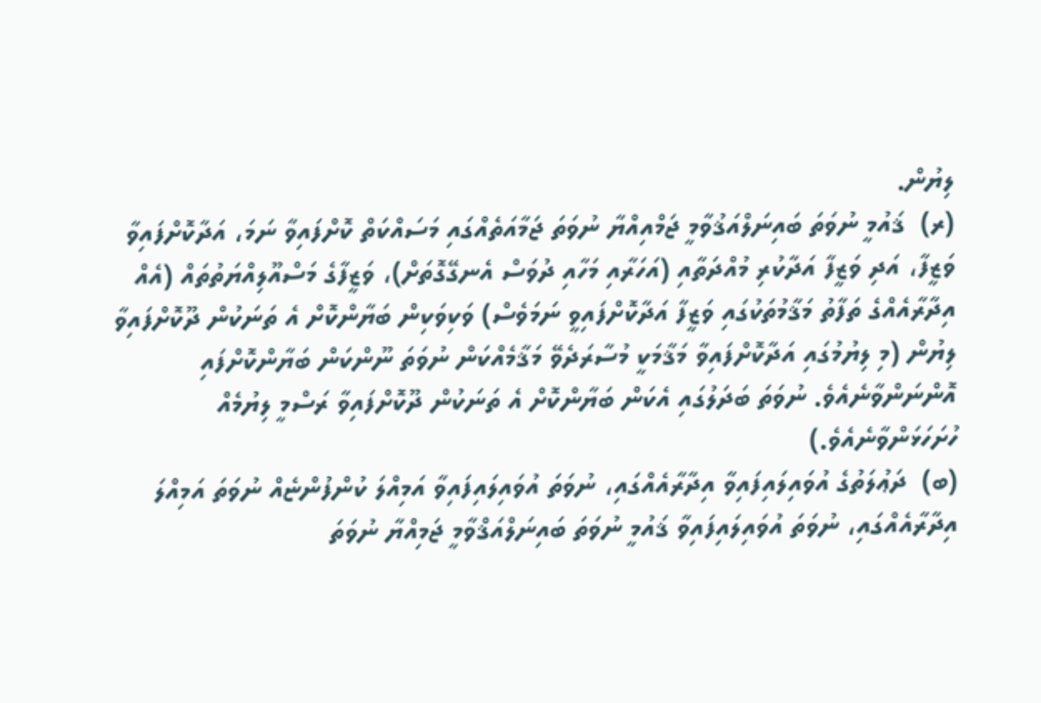ލިޔުން.
(ރ)  ޤައުމީ ނުވަތަ ބައިނަލްއަޤުވާމީ ޖަމްއިއްޔާ ނުވަތަ ޖަމާއަތެއްގައި މަސައްކަތް ކޮށްފައިވާ ނަމަ، އަދާކޮށްފައިވާ ވަޒީފާ، އަދި ވަޒީފާ އަދާކުރި މުއްދަތާއި (އަހަރާއި މަހާއި ދުވަސް އެނގޭގޮތަށް)، ވަޒީފާގެ މަސްއޫލިއްޔަތުތައް (އެއް އިދާރާއެއްގެ ތަފާތު މަޤާމުތަކުގައި ވަޒީފާ އަދާކޮށްފައިވީ ނަމަވެސް) ވަކިވަކިން ބަޔާންކޮށް އެ ތަނަކުން ދޫކޮށްފައިވާ ލިޔުން (މި ލިޔުމުގައި އަދާކޮށްފައިވާ މަޤާމަކީ މުސާރަދެވޭ މަޤާމެއްކަން ނުވަތަ ނޫންކަން ބަޔާންކޮށްފައި އޮންނަންވާނެއެވެ. ނުވަތަ ބަދަލުގައި އެކަން ބަޔާންކޮށް އެ ތަނަކުން ދޫކޮށްފައިވާ ރަސްމީ ލިޔުމެއް ހުށަހަޅަންވާނެއެވެ.)
(ބ)  ދަޢުލަތުގެ އުވައިލައިފައިވާ އިދާރާއެއްގައި، ނުވަތަ އުވައިލައިފައިވާ އަމިއްލަ ކުންފުންޏެއް ނުވަތަ އަމިއްލަ އިދާރާއެއްގައި، ނުވަތަ އުވައިލައިފައިވާ ޤައުމީ ނުވަތަ ބައިނަލްއަޤްވާމީ ޖަމިއްޔާ ނުވަތަ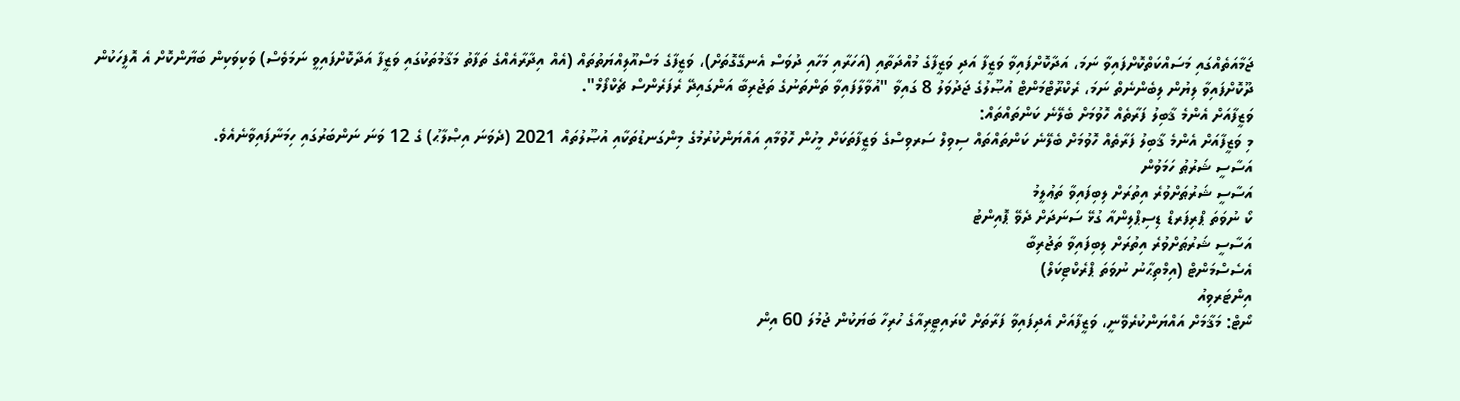ޖަމާއަތެއްގައި މަސައްކަތްކޮށްފައިވާ ނަމަ، އަދާކޮށްފައިވާ ވަޒީފާ އަދި ވަޒީފާގެ މުއްދަތާއި (އަހަރާއި މަހާއި ދުވަސް އެނގޭގޮތަށް)، ވަޒީފާގެ މަސްއޫލިއްޔަތުތައް (އެއް އިދާރާއެއްގެ ތަފާތު މަޤާމުތަކުގައި ވަޒީފާ އަދާކޮށްފައިވީ ނަމަވެސް) ވަކިވަކިން ބަޔާންކޮށް އެ އޮފީހަކުން ދޫކޮށްފައިވާ ލިޔުން ލިބެންނެތް ނަމަ، ރެކްރޫޓްމަންޓް އުޞޫލުގެ ޖަދުވަލު 8 ގައިވާ "އުވާލާފައިވާ ތަންތަނުގެ ތަޖުރިބާ އަންގައިދޭ ރެފަރެންސް ޗެކްފޯމް".
ވަޒީފާއަށް އެންމެ ޤާބިލު ފަރާތެއް ހޮވުމަށް ބެލޭނެ ކަންތައްތައް:
މި ވަޒީފާއަށް އެންމެ ޤާބިލު ފަރާތެއް ހޮވުމަށް ބެލޭނެ ކަންތައްތައް ސިވިލް ސަރވިސްގެ ވަޒީފާތަކަށް މީހުން ހޮވުމާއި އައްޔަންކުރުމުގެ މިންގަނޑުތަކާއި އުޞޫލުތައް 2021 (ދެވަނަ އިޞްލާޙު) ގެ 12 ވަނަ ނަންބަރުގައި ހިމަނާފައިވާނެއެވެ.
އަސާސީ ޝަރުޠު ހަމަވުން
އަސާސީ ޝަރުޠަށްވުރެ އިތުރަށް ލިބިފައިވާ ތަޢުލީމު
ކޯ ނުވަތަ ޕްރިފަރޑް ޑިސިޕްލިންއާ ގުޅޭ ސަނަދަށް ދެވޭ ޕޮއިންޓު
އަސާސީ ޝަރުޠަށްވުރެ އިތުރަށް ލިބިފައިވާ ތަޖުރިބާ
އެސެސްމަންޓް (އިމްތިޙާނު ނުވަތަ ޕްރެކްޓިކަލް)
އިންޓަރވިއު
ނޯޓް: މަޤާމަށް އައްޔަންކުރެވޭނީ، ވަޒީފާއަށް އެދިފައިވާ ފަރާތަށް ކްރައިޓީރިއާގެ ހުރިހާ ބަޔަކުން ޖުމުލަ 60 އިން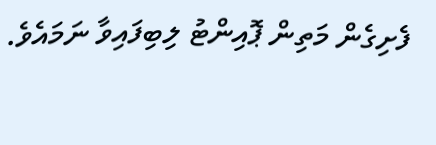ފެށިގެން މަތިން ޕޮއިންޓު ލިބިފައިވާ ނަމައެވެ.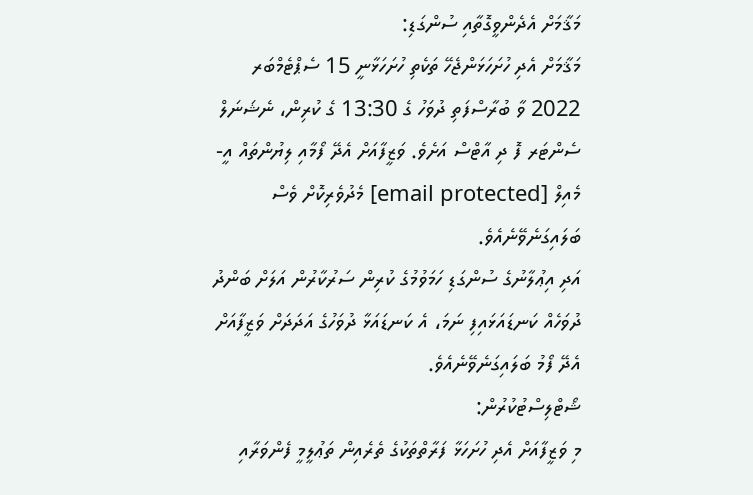މަޤާމަށް އެދެންވީގޮތާއި ސުންގަޑި:
މަޤާމަށް އެދި ހުށަހަޅަންޖެހޭ ތަކެތި ހުށަހަޅާނީ 15 ސެޕްޓެމްބަރ 2022 ވާ ބުރާސްފަތި ދުވަހު ގެ 13:30 ގެ ކުރިން، ނެޝަނަލް ސެންޓަރ ފޮ ދި އާޓްސް އަށެވެ. ވަޒީފާއަށް އެދޭ ފޯމާއި ލިޔުންތައް އީ-މެއިލް [email protected] މެދުވެރިކޮށް ވެސް ބަލައިގަނެވޭނެއެވެ.
އަދި އިޢުލާނުގެ ސުންގަޑި ހަމަވުމުގެ ކުރިން ސަރުކާރުން އަލަށް ބަންދު ދުވަހެއް ކަނޑައަޅައިފި ނަމަ، އެ ކަނޑައަޅާ ދުވަހުގެ އަދަދަށް ވަޒީފާއަށް އެދޭ ފޯމު ބަލައިގަނެވޭނެއެވެ.
ޝޯޓްލިސްޓުކުރުން:
މި ވަޒީފާއަށް އެދި ހުށަހަޅާ ފަރާތްތަކުގެ ތެރެއިން ތަޢުލީމީ ފެންވަރާއި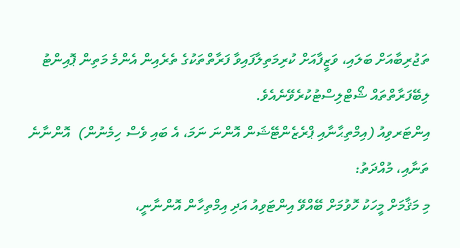ތަޖުރިބާއަށް ބަލައި، ވަޒީފާއަށް ކުރިމަތިލާފައިވާ ފަރާތްތަކުގެ ތެރެއިން އެންމެ މަތިން ޕޮއިންޓު ލިބޭފަރާތްތައް ޝޯޓްލިސްޓުކުރެވޭނެއެވެ.
އިންޓަރވިއު (އިމްތިޙާނާއި ޕްރެޒެންޓޭޝަން އޮންނަ ނަމަ، އެ ބައި ވެސް ހިމެނުން)  އޮންނާނެ ތަނާއި، މުއްދަތު:
މި މަޤާމަށް މީހަކު ހޮވުމަށް ބޭއްވޭ އިންޓަވިއު އަދި އިމްތިހާން އޮންނާނީ،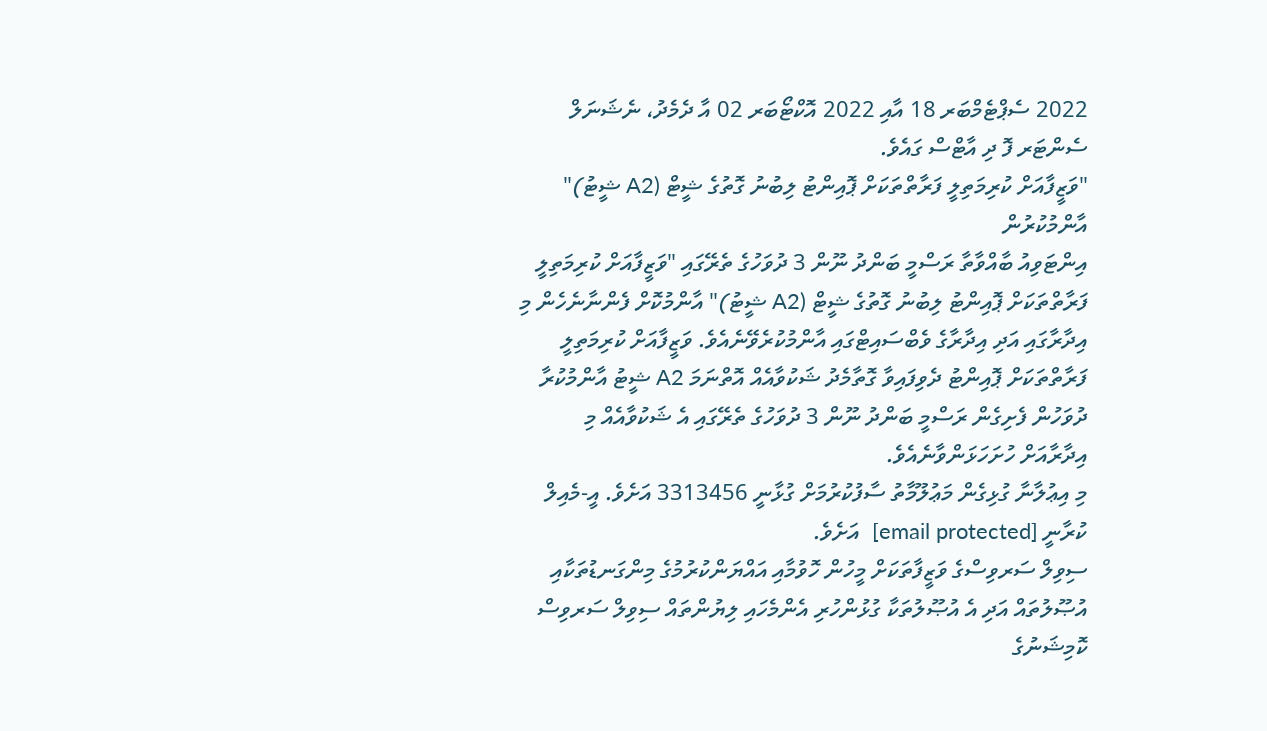2022 ސެޕްޓެމްބަރ 18 އާއި 2022 އޮކްޓޯބަރ 02 އާ ދެމެދު، ނެޝަނަލް ސެންޓަރ ފޮ ދި އާޓްސް ގައެވެ.
"ވަޒީފާއަށް ކުރިމަތިލީ ފަރާތްތަކަށް ޕޮއިންޓު ލިބުނު ގޮތުގެ ޝީޓް (A2 ޝީޓު)" އާންމުކުރުން
އިންޓަވިއު ބާއްވާތާ ރަސްމީ ބަންދު ނޫން 3 ދުވަހުގެ ތެރޭގައި "ވަޒީފާއަށް ކުރިމަތިލީ ފަރާތްތަކަށް ޕޮއިންޓު ލިބުނު ގޮތުގެ ޝީޓް (A2 ޝީޓު)" އާންމުކޮށް ފެންނާނެހެން މި އިދާރާގައި އަދި އިދާރާގެ ވެބްސައިޓްގައި އާންމުކުރެވޭނެއެވެ. ވަޒީފާއަށް ކުރިމަތިލީ ފަރާތްތަކަށް ޕޮއިންޓު ދެވިފައިވާ ގޮތާމެދު ޝަކުވާއެއް އޮތްނަމަ A2 ޝީޓު އާންމުކުރާ ދުވަހުން ފެށިގެން ރަސްމީ ބަންދު ނޫން 3 ދުވަހުގެ ތެރޭގައި އެ ޝަކުވާއެއް މި އިދާރާއަށް ހުށަހަޅަންވާނެއެވެ.
މި އިޢުލާނާ ގުޅިގެން މަޢުލޫމާތު ސާފުކުރުމަށް ގުޅާނީ 3313456 އަށެވެ. އީ-މެއިލް ކުރާނީ [email protected]  އަށެވެ.
ސިވިލް ސަރވިސްގެ ވަޒީފާތަކަށް މީހުން ހޮވުމާއި އައްޔަންކުރުމުގެ މިންގަނޑުތަކާއި އުޞޫލުތައް އަދި އެ އުޞޫލުތަކާ ގުޅުންހުރި އެންމެހައި ލިޔުންތައް ސިވިލް ސަރވިސް ކޮމިޝަނުގެ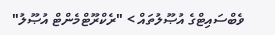ވެބްސައިޓްގެ އުޞޫލުތައް > "ރެކްރޫޓްމެންޓް އުޞޫލު"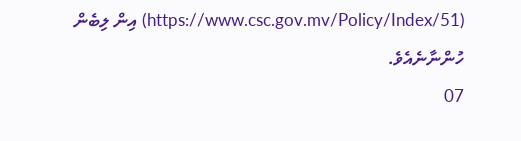(https://www.csc.gov.mv/Policy/Index/51) އިން ލިބެން ހުންނާނެއެވެ.
07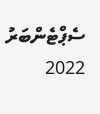ސެޕްޓެންބަރު 2022